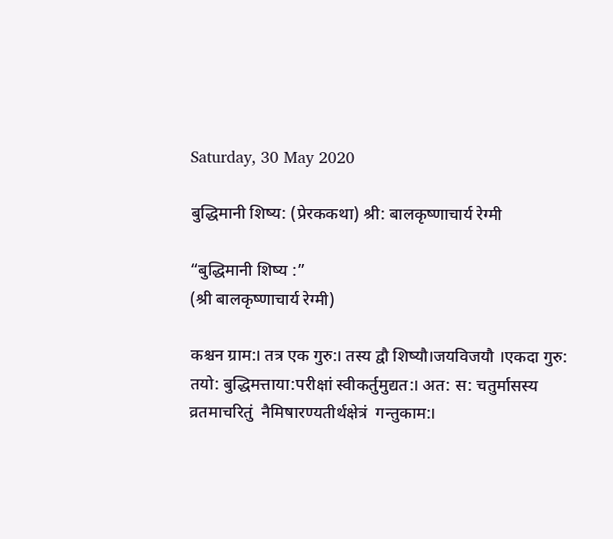Saturday, 30 May 2020

बुद्धिमानी शिष्य: (प्रेरककथा) श्री: बालकृष्णाचार्य रेग्मी

“बुद्धिमानी शिष्य :”
(श्री बालकृष्णाचार्य रेग्मी)

कश्चन ग्राम:। तत्र एक गुरु:। तस्य द्वौ शिष्यौ।जयविजयौ ।एकदा गुरु: तयो: बुद्धिमत्ताया:परीक्षां स्वीकर्तुमुद्यत:। अत: स: चतुर्मासस्य व्रतमाचरितुं  नैमिषारण्यतीर्थक्षेत्रं  गन्तुकाम:।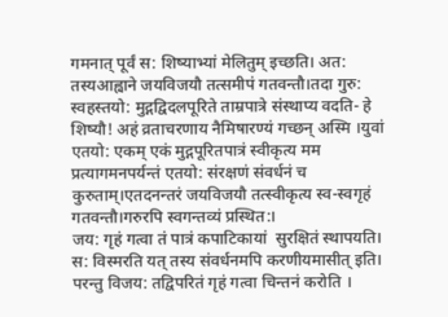गमनात् पूर्वं स: शिष्याभ्यां मेलितुम् इच्छति। अत: तस्यआह्वाने जयविजयौ तत्समीपं गतवन्तौ।तदा गुरु: स्वहस्तयो: मुद्गद्विदलपूरिते ताम्रपात्रे संस्थाप्य वदति- हे शिष्यौ! अहं व्रताचरणाय नैमिषारण्यं गच्छन् अस्मि ।युवां  एतयो: एकम् एकं मुद्गपूरितपात्रं स्वीकृत्य मम प्रत्यागमनपर्यन्तं एतयो: संरक्षणं संवर्धनं च कुरुताम्।एतदनन्तरं जयविजयौ तत्स्वीकृत्य स्व-स्वगृहं गतवन्तौ।गरुरपि स्वगन्तव्यं प्रस्थित:।
जय: गृहं गत्वा तं पात्रं कपाटिकायां  सुरक्षितं स्थापयति। स: विस्मरति यत् तस्य संवर्धनमपि करणीयमासीत् इति। परन्तु विजय: तद्विपरितं गृहं गत्वा चिन्तनं करोति ।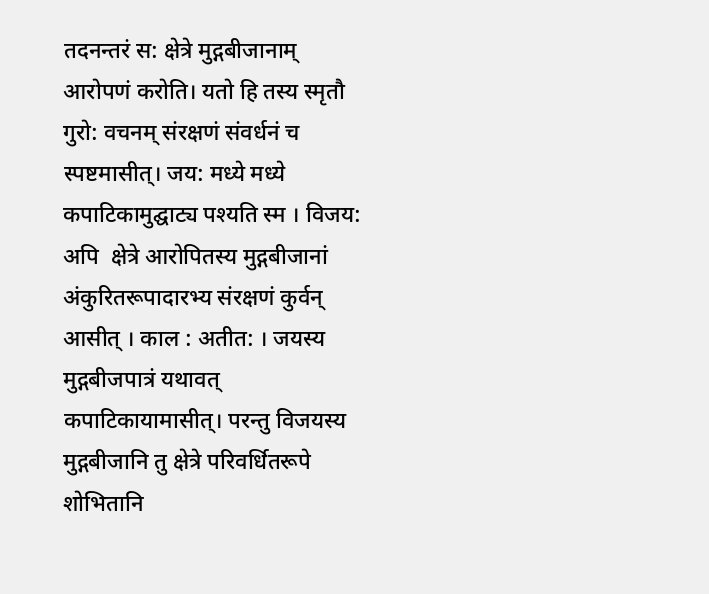तदनन्तरं स: क्षेत्रे मुद्गबीजानाम् आरोपणं करोति। यतो हि तस्य स्मृतौ गुरो: वचनम् संरक्षणं संवर्धनं च स्पष्टमासीत्। जय: मध्ये मध्ये कपाटिकामुद्घाट्य पश्यति स्म । विजय: अपि  क्षेत्रे आरोपितस्य मुद्गबीजानां अंकुरितरूपादारभ्य संरक्षणं कुर्वन् आसीत् । काल : अतीत: । जयस्य मुद्गबीजपात्रं यथावत् कपाटिकायामासीत्। परन्तु विजयस्य मुद्गबीजानि तु क्षेत्रे परिवर्धितरूपे शोभितानि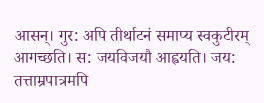आसन्। गुर: अपि तीर्थाटनं समाप्य स्वकुटीरम् आगच्छति। स: जयविजयौ आह्वयति। जय: तत्ताम्रपात्रमपि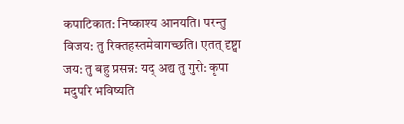कपाटिकात: निष्काश्य आनयति। परन्तु विजय: तु रिक्तहस्तमेवागच्छति। एतत् दृष्ट्वा जय: तु बहु प्रसन्न: यद् अद्य तु गुरो: कृपा मदुपरि भविष्यति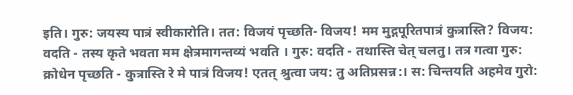इति। गुरु: जयस्य पात्रं स्वीकारोति। तत: विजयं पृच्छति- विजय! मम मुद्गपूरितपात्रं कुत्रास्ति? विजय: वदति - तस्य कृते भवता मम क्षेत्रमागन्तव्यं भवति । गुरु: वदति - तथास्ति चेत् चलतु। तत्र गत्वा गुरु: क्रोधेन पृच्छति - कुत्रास्ति रे मे पात्रं विजय! एतत् श्रुत्वा जय: तु अतिप्रसन्न:। स: चिन्तयति अहमेव गुरो: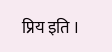प्रिय इति ।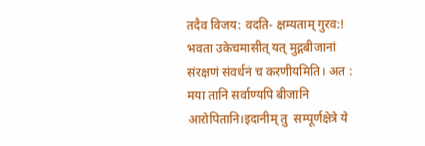तदैव विजय: वदति- क्षम्यताम् गुरव:! भवता उकेचमासीत् यत् मुद्गबीजानां संरक्षणं संवर्धनं च करणीयमिति। अत : मया तानि सर्वाण्यपि बीजानि आरोपितानि।इदानीम् तु  सम्पूर्णक्षेत्रे ये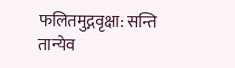फलितमुद्गवृक्षा: सन्ति तान्येव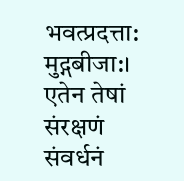भवत्प्रदत्ता: मुद्गबीजा:। एतेन तेषां संरक्षणं संवर्धनं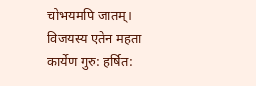चोभयमपि जातम्। विजयस्य एतेन महता कार्येण गुरु: हर्षित: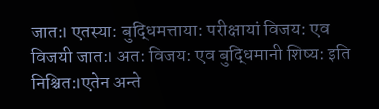जात:। एतस्या: बुद्धिमत्ताया: परीक्षायां विजय: एव विजयी जात:। अत: विजय: एव बुद्धिमानी शिष्य: इति निश्चित:।एतेन अन्ते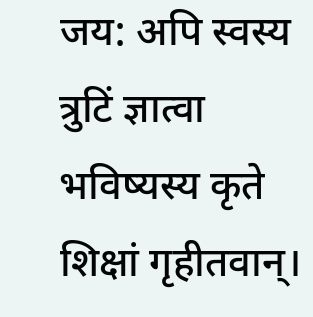जय: अपि स्वस्य त्रुटिं ज्ञात्वा भविष्यस्य कृते शिक्षां गृहीतवान्।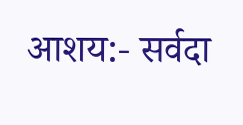आशय:- सर्वदा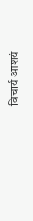विचार्य आशयं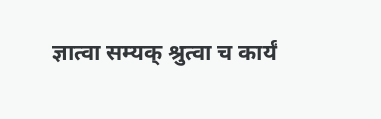ज्ञात्वा सम्यक् श्रुत्वा च कार्यं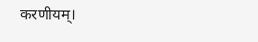करणीयम्।